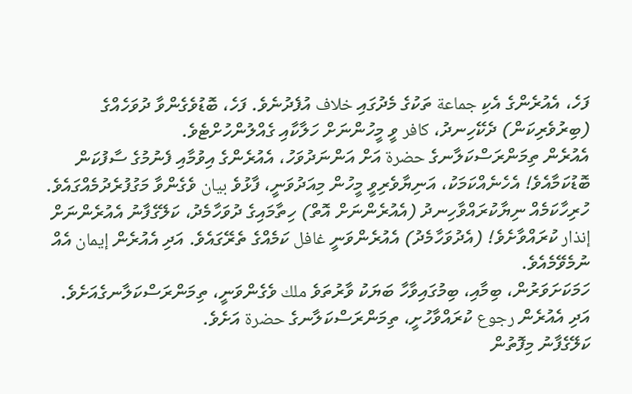ފަހެ، އެއުރެންގެ އެކި جماعة ތަކުގެ މެދުގައި خلاف އުފެދުނެވެ. ފަހެ، ބޮޑުވެގެންވާ ދުވަހެއްގެ (ބިރުވެރިކަން) ދެކޭހިނދު، كافر ވީ މީހުންނަށް ހަލާކާއި ގެއްލުންހުށްޓެވެ.
އެއުރެން ތިމަންރަސްކަލާނގެ حضرة އަށް އަންނަދުވަހު، އެއުރެންގެ އިވުމާއި ފެނުމުގެ ސާފުކަން ބޮޑުކަމާއެވެ! އެހެނެއްކަމަކު، އަނިޔާވެރިވީ މީހުން މިއަދުވަނީ، ފާޅުވެ بيان ވެގެންވާ މަގުފުރެދުމެއްގައެވެ.
ހުރިހާކަމެއް ނިޔާކުރައްވާހިނދު (އެއުރެންނަށް އޮތް) ހިތާމައިގެ ދުވަހާމެދު، ކަލޭގެފާނު އެއުރެންނަށް إنذار ކުރައްވާށެވެ! (އެދުވަހާމެދު) އެއުރެންވަނީ غافل ކަމެއްގެ ތެރޭގައެވެ. އަދި އެއުރެން إيمان އެއް ނުމެވޭމެއެވެ.
ހަމަކަށަވަރުން، ބިމާއި، ބިމުގައިވާހާ ބަޔަކު ވާރުތަވެ ملك ވެގެންވަނީ، ތިމަންރަސްކަލާނގެއަށެވެ. އަދި އެއުރެން رجوع ކުރައްވާހުށީ، ތިމަންރަސްކަލާނގެ حضرة އަށެވެ.
ކަލޭގެފާނު މިފޮތުން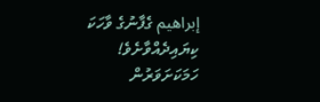إبراهيم ގެފާނުގެ ވާހަކަ ކިޔައިދެއްވާށެވެ! ހަމަކަށަވަރުން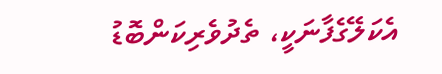އެކަލޭގެފާނަކީ، ތެދުވެރިކަންބޮޑު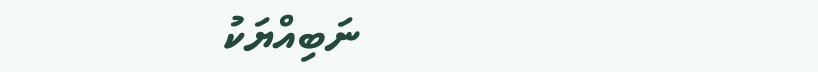ނަބިއްޔަކު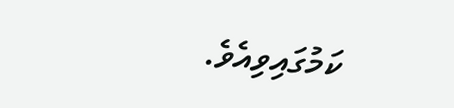ކަމުގައިވިއެވެ.